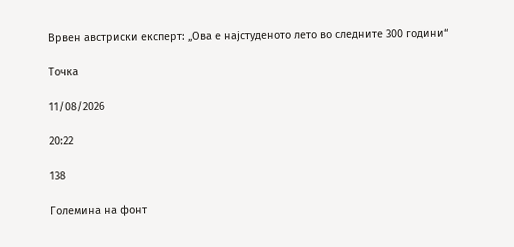Врвен австриски експерт: „Ова е најстуденото лето во следните 300 години“

Точка

11/08/2026

20:22

138

Големина на фонт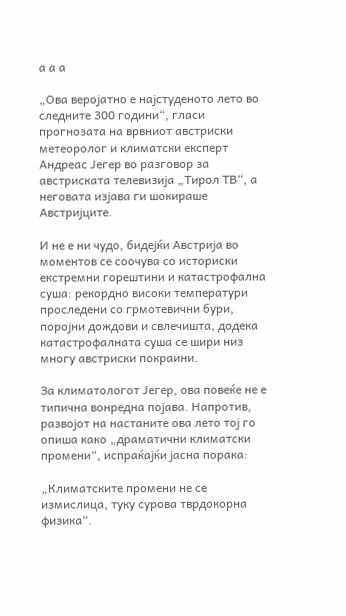а а а

„Ова веројатно е најстуденото лето во следните 300 години“, гласи прогнозата на врвниот австриски метеоролог и климатски експерт Андреас Јегер во разговор за австриската телевизија „Тирол ТВ“, а неговата изјава ги шокираше Австријците.

И не е ни чудо, бидејќи Австрија во моментов се соочува со историски екстремни горештини и катастрофална суша: рекордно високи температури проследени со грмотевични бури, поројни дождови и свлечишта, додека катастрофалната суша се шири низ многу австриски покраини.

За климатологот Јегер, ова повеќе не е типична вонредна појава. Напротив, развојот на настаните ова лето тој го опиша како „драматични климатски промени“, испраќајќи јасна порака:

„Климатските промени не се измислица, туку сурова тврдокорна физика“.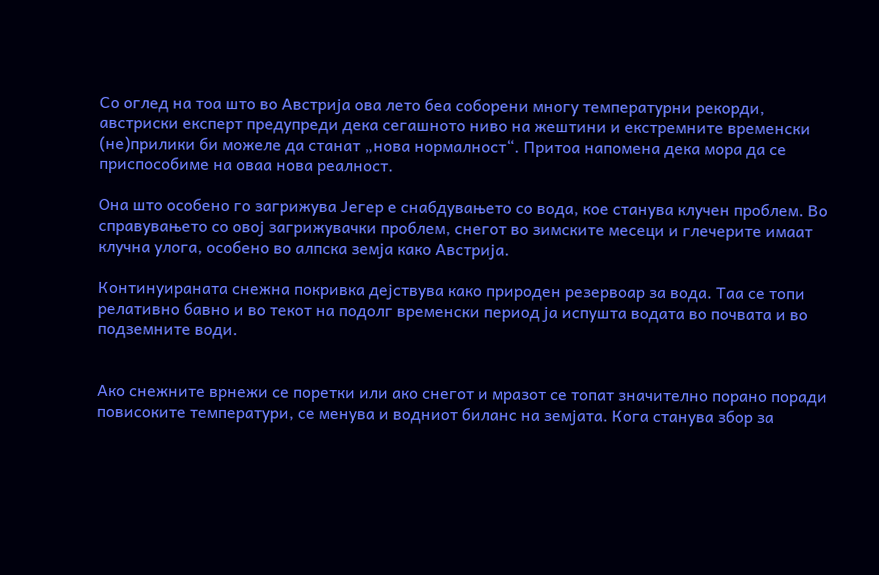Со оглед на тоа што во Австрија ова лето беа соборени многу температурни рекорди, австриски експерт предупреди дека сегашното ниво на жештини и екстремните временски (не)прилики би можеле да станат „нова нормалност“. Притоа напомена дека мора да се приспособиме на оваа нова реалност.

Она што особено го загрижува Јегер е снабдувањето со вода, кое станува клучен проблем. Во справувањето со овој загрижувачки проблем, снегот во зимските месеци и глечерите имаат клучна улога, особено во алпска земја како Австрија.

Континуираната снежна покривка дејствува како природен резервоар за вода. Таа се топи релативно бавно и во текот на подолг временски период ја испушта водата во почвата и во подземните води.


Ако снежните врнежи се поретки или ако снегот и мразот се топат значително порано поради повисоките температури, се менува и водниот биланс на земјата. Кога станува збор за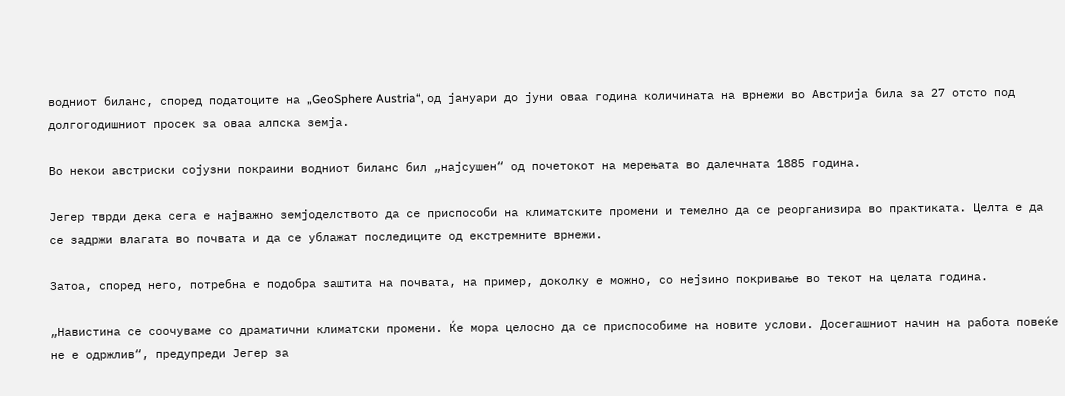водниот биланс, според податоците на „GeoSphere Austria“, од јануари до јуни оваа година количината на врнежи во Австрија била за 27 отсто под долгогодишниот просек за оваа алпска земја.

Во некои австриски сојузни покраини водниот биланс бил „најсушен“ од почетокот на мерењата во далечната 1885 година.

Јегер тврди дека сега е најважно земјоделството да се приспособи на климатските промени и темелно да се реорганизира во практиката. Целта е да се задржи влагата во почвата и да се ублажат последиците од екстремните врнежи.

Затоа, според него, потребна е подобра заштита на почвата, на пример, доколку е можно, со нејзино покривање во текот на целата година.

„Навистина се соочуваме со драматични климатски промени. Ќе мора целосно да се приспособиме на новите услови. Досегашниот начин на работа повеќе не е одржлив“, предупреди Јегер за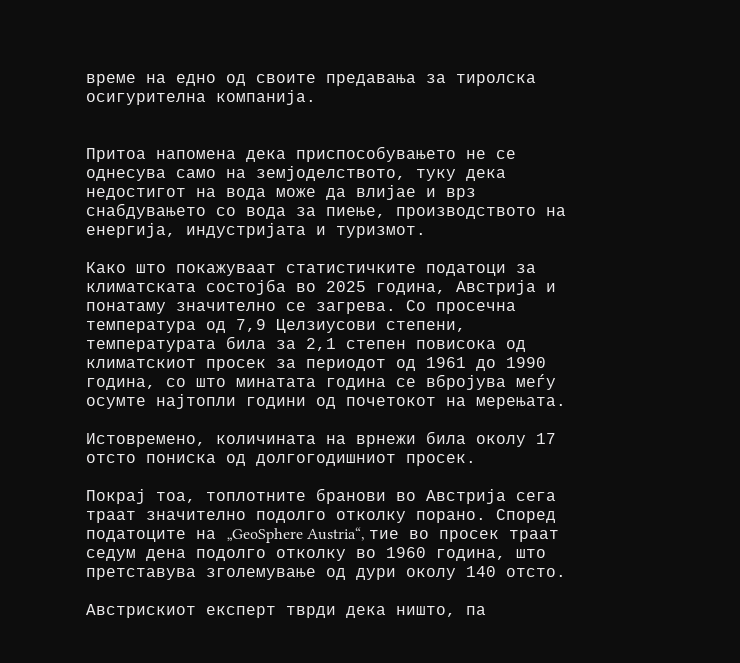време на едно од своите предавања за тиролска осигурителна компанија.


Притоа напомена дека приспособувањето не се однесува само на земјоделството, туку дека недостигот на вода може да влијае и врз снабдувањето со вода за пиење, производството на енергија, индустријата и туризмот.

Како што покажуваат статистичките податоци за климатската состојба во 2025 година, Австрија и понатаму значително се загрева. Со просечна температура од 7,9 Целзиусови степени, температурата била за 2,1 степен повисока од климатскиот просек за периодот од 1961 до 1990 година, со што минатата година се вбројува меѓу осумте најтопли години од почетокот на мерењата.

Истовремено, количината на врнежи била околу 17 отсто пониска од долгогодишниот просек.

Покрај тоа, топлотните бранови во Австрија сега траат значително подолго отколку порано. Според податоците на „GeoSphere Austria“, тие во просек траат седум дена подолго отколку во 1960 година, што претставува зголемување од дури околу 140 отсто.

Австрискиот експерт тврди дека ништо, па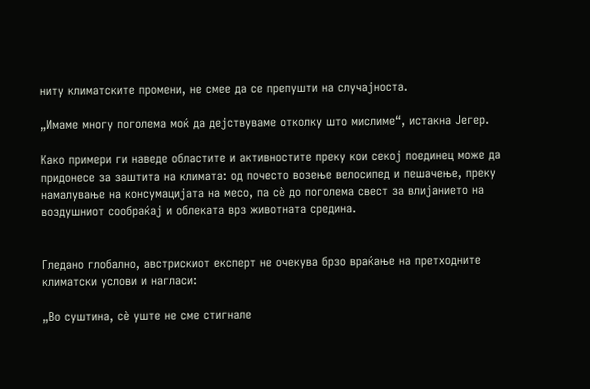ниту климатските промени, не смее да се препушти на случајноста.

„Имаме многу поголема моќ да дејствуваме отколку што мислиме“, истакна Јегер.

Како примери ги наведе областите и активностите преку кои секој поединец може да придонесе за заштита на климата: од почесто возење велосипед и пешачење, преку намалување на консумацијата на месо, па сè до поголема свест за влијанието на воздушниот сообраќај и облеката врз животната средина.


Гледано глобално, австрискиот експерт не очекува брзо враќање на претходните климатски услови и нагласи:

„Во суштина, сè уште не сме стигнале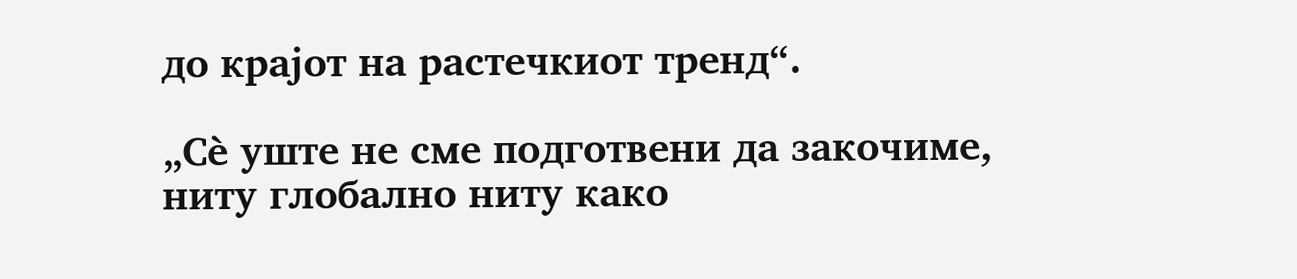до крајот на растечкиот тренд“.

„Сè уште не сме подготвени да закочиме, ниту глобално ниту како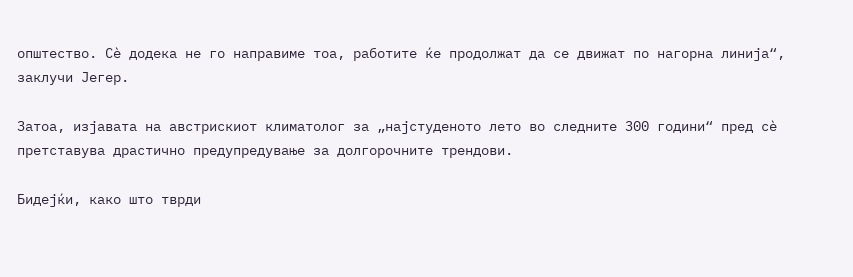општество. Сè додека не го направиме тоа, работите ќе продолжат да се движат по нагорна линија“, заклучи Јегер.

Затоа, изјавата на австрискиот климатолог за „најстуденото лето во следните 300 години“ пред сè претставува драстично предупредување за долгорочните трендови.

Бидејќи, како што тврди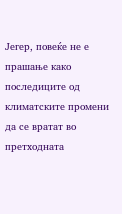Јегер, повеќе не е прашање како последиците од климатските промени да се вратат во претходната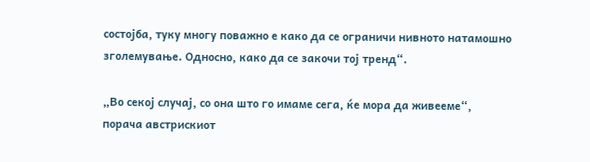состојба, туку многу поважно е како да се ограничи нивното натамошно зголемување. Односно, како да се закочи тој тренд“.

„Во секој случај, со она што го имаме сега, ќе мора да живееме“, порача австрискиот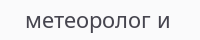метеоролог и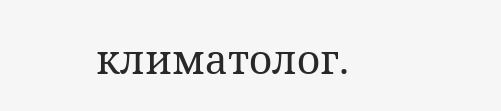климатолог.